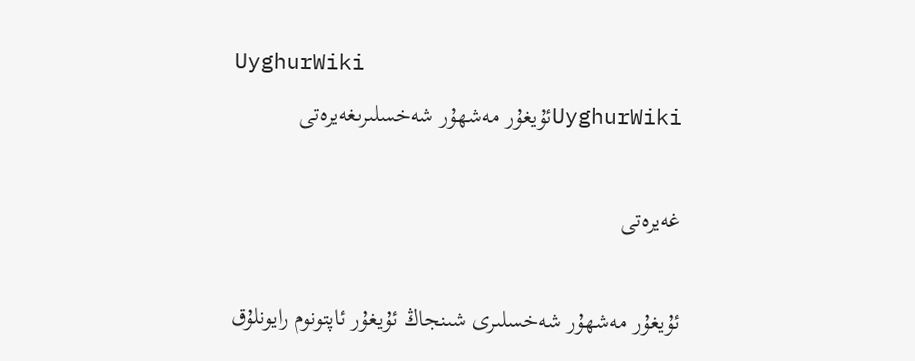UyghurWiki
UyghurWikiئۇيغۇر مەشھۇر شەخسلىرىغەيرەتى

غەيرەتى

ئۇيغۇر مەشھۇر شەخسلىرى شىنجاڭ ئۇيغۇر ئاپتونوم رايونلۇق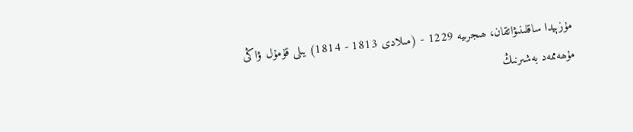مۇزېيدا ساقلىنىۋاتقان، ھىجرىيە 1229 - (مىلادى 1813 - 1814) يىلى قۇمۇل ۋاڭى مۇھەممەد بەشىرنىڭ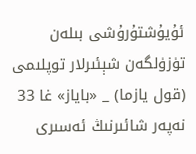ئۇيۇشتۇرۇشى بىلەن تۈزۈلگەن شېئىرلار توپلىمى (قول يازما) _ «باياز» غا 33 نەپەر شائىرنىڭ ئەسىرى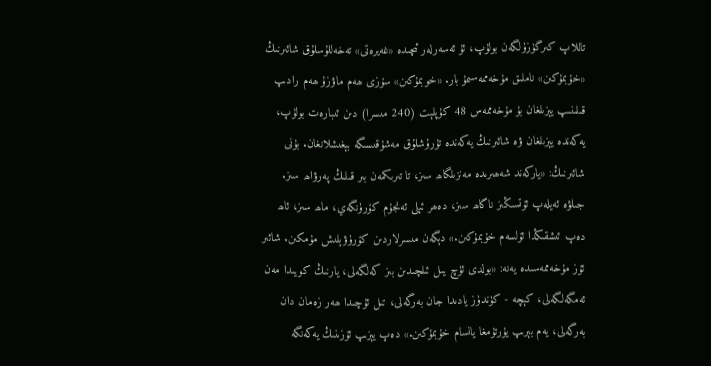تاللاپ كىرگۈزۈلگەن بولۇپ، ئۇ ئەسەرلەر ئىچىدە «غەيرەتى» تەخەللۇسلۇق شائىرنىڭ «خۇبمۇكىن» ناملىق مۇخەممەسىمۇ بار. «خوبمۇكىن» سۆزى ھەم ماۋزۇ ھەم رادىپ قىلىنىپ يېزىلغان بۇ مۇخەممەس 48 كۇپلېت (240 مىسرا) دىن ئىبارەت بولۇپ، يەكەندە يېزىلغان ۋە شائىرنىڭ يەكەندە تۇرۇشلۇق مەشۇقىسىگە بېغىشلانغان. بۇنى شائىرنىڭ: «ياركەند شەھىرىدە مەنزىلگاھ سىز، تا تىرىكمەن بىر قىلىڭ پەرۋاھ سىز. جىلۋە ئەيلەپ ئۆتسىڭىز ناگاھ سىز، دەھر ئېلى ئەنجۇم كۆرۈنگەي، ماھ سىز، ئاھ دەپ ئىشقىڭدا ئۆلسەم خۇبمۇكىن.» دېگەن مىسرلاردىن كۆرۈۋېلىش مۇمكىن. شائىر ئۆز مۇخەممەسىدە يەنە: «بولدى ئۈچ يىل ئىلچىدىن بىز كەلگەلى، يارنىڭ كويىدا مەن ئەمگەلگەلى، كېچە - كۈندۈز يادىدا جان بەرگەلى، تىل ئۇچىدا ھەر زەمان دان بەرگەلى، يەم بېرىپ يۇرتۇمغا يانسام خۇبمۇكىن.» دەپ يېزىپ ئۆزىنىڭ يەكەنگە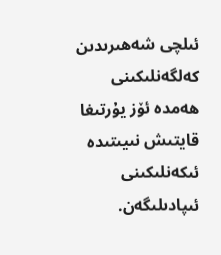ئىلچى شەھىرىدىن كەلگەنلىكىنى ھەمدە ئۆز يۇرتىغا قايتىش نىيىتىدە ئىكەنلىكىنى ئىپادىلىگەن.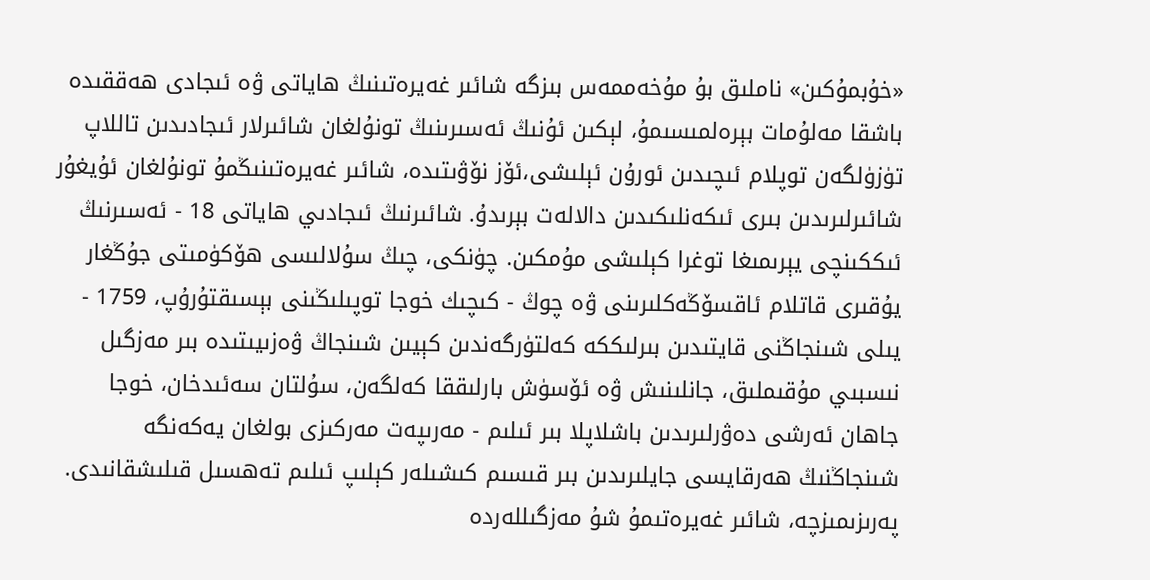«خۇبمۇكىن» ناملىق بۇ مۇخەممەس بىزگە شائىر غەيرەتىنىڭ ھاياتى ۋە ئىجادى ھەققىدە باشقا مەلۇمات بېرەلمىسىمۇ، لېكىن ئۇنىڭ ئەسىرىنىڭ تونۇلغان شائىرلار ئىجادىدىن تاللاپ تۈزۈلگەن توپلام ئىچىدىن ئورۇن ئېلىشى،ئۆز نۆۋىتىدە، شائىر غەيرەتىنىڭمۇ تونۇلغان ئۇيغۇر شائىرلىرىدىن بىرى ئىكەنلىكىدىن دالالەت بېرىدۇ. شائىرنىڭ ئىجادىي ھاياتى 18 - ئەسىرنىڭ ئىككىنچى يېرىمىغا توغرا كېلىشى مۇمكىن. چۈنكى، چىڭ سۇلالىسى ھۆكۈمىتى جۇڭغار يۇقىرى قاتلام ئاقسۆڭەكلىرىنى ۋە چوڭ - كىچىك خوجا توپىلىڭىنى بېسىقتۇرۇپ، 1759 - يىلى شىنجاڭنى قايتىدىن بىرلىككە كەلتۈرگەندىن كېيىن شىنجاڭ ۋەزىيىتىدە بىر مەزگىل نىسبىي مۇقىملىق، جانلىنىش ۋە ئۆسۈش بارلىققا كەلگەن، سۇلتان سەئىدخان، خوجا جاھان ئەرشى دەۋرلىرىدىن باشلاپلا بىر ئىلىم - مەرىپەت مەركىزى بولغان يەكەنگە شىنجاڭنىڭ ھەرقايسى جايلىرىدىن بىر قىسىم كىشىلەر كېلىپ ئىلىم تەھسىل قىلىشقانىدى. پەرىزىمىزچە، شائىر غەيرەتىمۇ شۇ مەزگىللەردە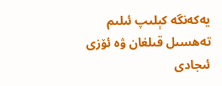يەكەنگە كېلىپ ئىلىم تەھسىل قىلغان ۋە ئۆزى ئىجادى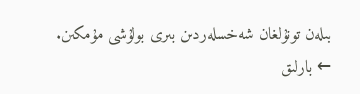بىلەن تونۇلغان شەخسلەردىن بىرى بولۇشى مۇمكىن.
← بارلىق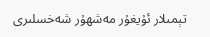تېمىلار ئۇيغۇر مەشھۇر شەخسلىرى